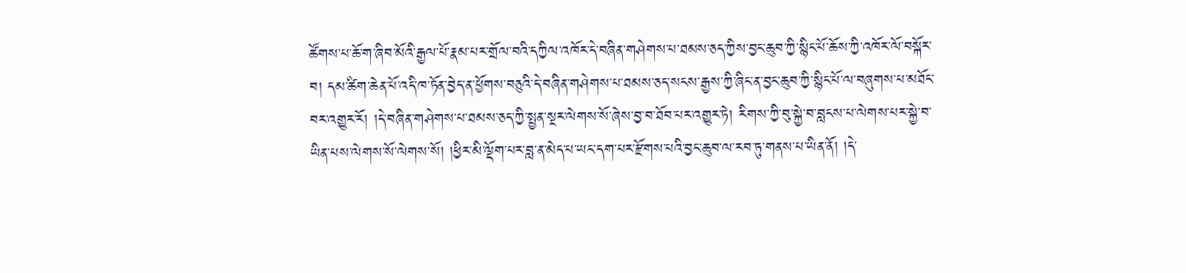ཚོགས་པ་ཆོ་ག་ཞིབ་མོའི་རྒྱལ་པོ་རྣམ་པར་གྲོལ་བའི་དཀྱིལ་འཁོར་དེ་བཞིན་གཤེགས་པ་ཐམས་ཅད་ཀྱིས་བྱང་ཆུབ་ཀྱི་སྙིང་པོ་ཆོས་ཀྱི་འཁོར་ལོ་བསྐོར་བ། དམ་ཚིག་ཆེན་པོ་འདི་ཁ་ཏོན་བྱེད་ན་ཕྱོགས་བཅུའི་དེ་བཞིན་གཤེགས་པ་ཐམས་ཅད་སངས་རྒྱས་ཀྱི་ཞིང་ན་བྱང་ཆུབ་ཀྱི་སྙིང་པོ་ལ་བཞུགས་པ་མཐོང་བར་འགྱུར་རོ། །དེ་བཞིན་གཤེགས་པ་ཐམས་ཅད་ཀྱི་སྤྱན་སྔར་ལེགས་སོ་ཞེས་བྱ་བ་ཐོབ་པར་འགྱུར་ཏེ། རིགས་ཀྱི་བུ་སྐྱེ་བ་བླངས་པ་ལེགས་པར་སྐྱེ་བ་ཡིན་པས་ལེགས་སོ་ལེགས་སོ། །ཕྱིར་མི་ལྡོག་པར་བླ་ན་མེད་པ་ཡང་དག་པར་རྫོགས་པའི་བྱང་ཆུབ་ལ་རབ་ཏུ་གནས་པ་ཡིན་ནོ། །དེ་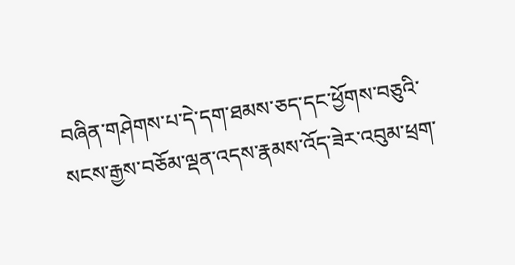བཞིན་གཤེགས་པ་དེ་དག་ཐམས་ཅད་དང་ཕྱོགས་བཅུའི་སངས་རྒྱས་བཅོམ་ལྡན་འདས་རྣམས་འོད་ཟེར་འབུམ་ཕྲག་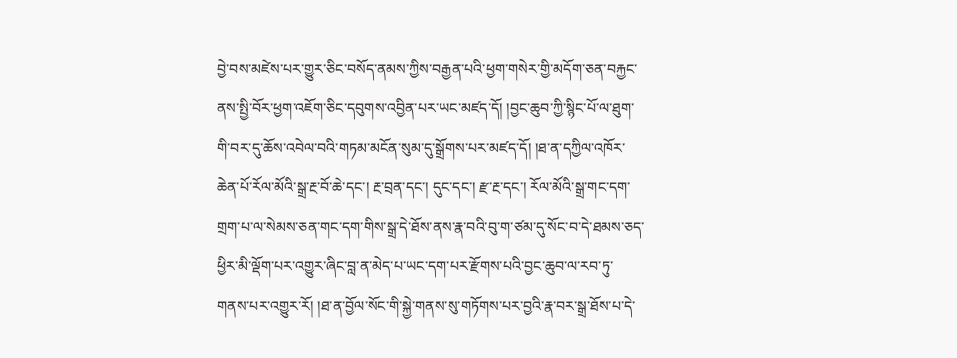བྱེ་བས་མཛེས་པར་གྱུར་ཅིང་བསོད་ནམས་ཀྱིས་བརྒྱན་པའི་ཕྱག་གསེར་གྱི་མདོག་ཅན་བརྐྱང་ནས་སྤྱི་བོར་ཕྱག་འཇོག་ཅིང་དབུགས་འབྱིན་པར་ཡང་མཛད་དོ། །བྱང་ཆུབ་ཀྱི་སྙིང་པོ་ལ་ཐུག་གི་བར་དུ་ཆོས་འབེལ་བའི་གཏམ་མངོན་སུམ་དུ་སྒྲོགས་པར་མཛད་དོ། །ཐ་ན་དཀྱིལ་འཁོར་ཆེན་པོ་རོལ་མོའི་སྒྲ་རྔ་བོ་ཆེ་དང་། རྔ་བྲན་དང་། དུང་དང་། རྫ་རྔ་དང་། རོལ་མོའི་སྒྲ་གང་དག་གྲག་པ་ལ་སེམས་ཅན་གང་དག་གིས་སྒྲ་དེ་ཐོས་ནས་རྣ་བའི་བུ་ག་ཙམ་དུ་སོང་བ་དེ་ཐམས་ཅད་ཕྱིར་མི་ལྡོག་པར་འགྱུར་ཞིང་བླ་ན་མེད་པ་ཡང་དག་པར་རྫོགས་པའི་བྱང་ཆུབ་ལ་རབ་ཏུ་གནས་པར་འགྱུར་རོ། །ཐ་ན་བྱོལ་སོང་གི་སྐྱེ་གནས་སུ་གཏོགས་པར་བྱའི་རྣ་བར་སྒྲ་ཐོས་པ་དེ་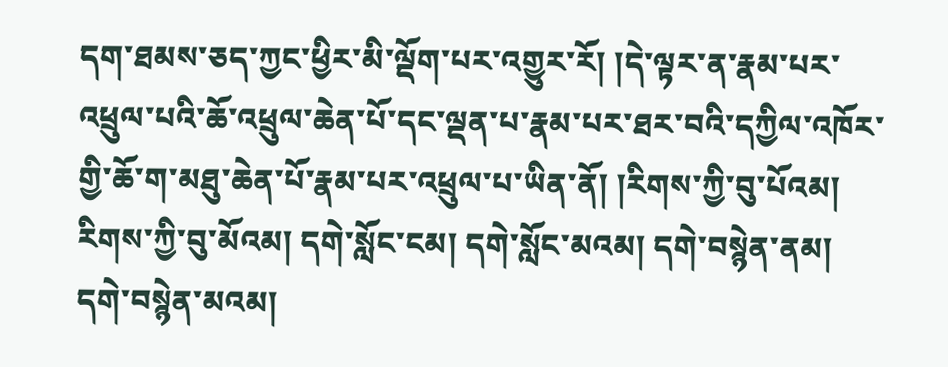དག་ཐམས་ཅད་ཀྱང་ཕྱིར་མི་ལྡོག་པར་འགྱུར་རོ། །དེ་ལྟར་ན་རྣམ་པར་འཕྲུལ་པའི་ཆོ་འཕྲུལ་ཆེན་པོ་དང་ལྡན་པ་རྣམ་པར་ཐར་བའི་དཀྱིལ་འཁོར་གྱི་ཆོ་ག་མཐུ་ཆེན་པོ་རྣམ་པར་འཕྲུལ་པ་ཡིན་ནོ། །རིགས་ཀྱི་བུ་པོའམ། རིགས་ཀྱི་བུ་མོའམ། དགེ་སློང་ངམ། དགེ་སློང་མའམ། དགེ་བསྙེན་ནམ། དགེ་བསྙེན་མའམ།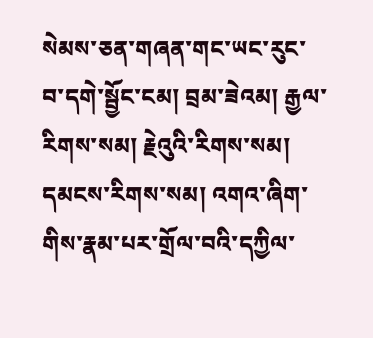སེམས་ཅན་གཞན་གང་ཡང་རུང་བ་དགེ་སྦྱོང་ངམ། བྲམ་ཟེའམ། རྒྱལ་རིགས་སམ། རྗེའུའི་རིགས་སམ། དམངས་རིགས་སམ། འགའ་ཞིག་གིས་རྣམ་པར་གྲོལ་བའི་དཀྱིལ་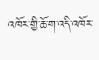འཁོར་གྱི་ཆོ་ག་འདི་འཁོར་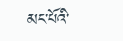མང་པོའི་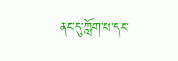ནང་དུ་ཀློག་པ་དང་